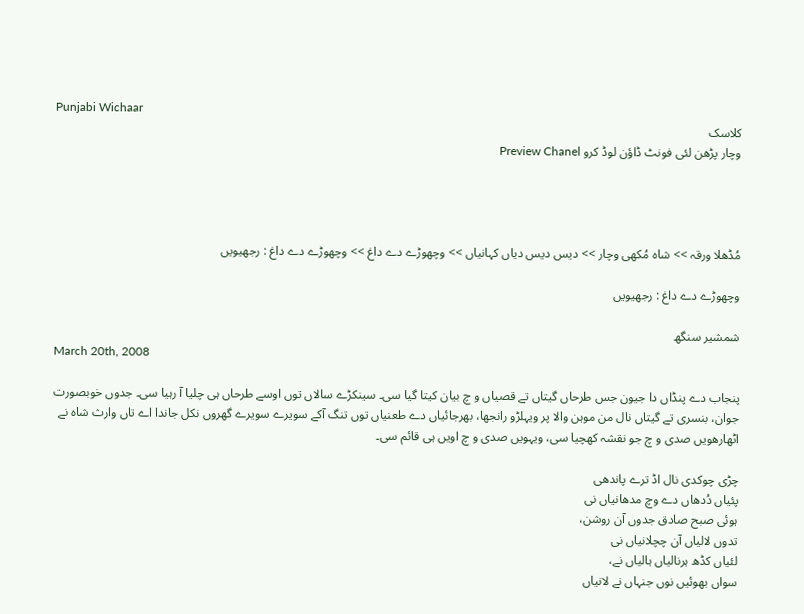Punjabi Wichaar
کلاسک
وچار پڑھن لئی فونٹ ڈاؤن لوڈ کرو Preview Chanel




مُڈھلا ورقہ >> شاہ مُکھی وچار >> دیس دیس دیاں کہانیاں >> وچھوڑے دے داغ >> وچھوڑے دے داغ : رجھیویں

وچھوڑے دے داغ : رجھیویں

شمشیر سنگھ
March 20th, 2008

پنجاب دے پنڈاں دا جیون جس طرحاں گیتاں تے قصیاں و چ بیان کیتا گیا سی۔ سینکڑے سالاں توں اوسے طرحاں ہی چلیا آ رہیا سی۔ جدوں خوبصورت جوان، بنسری تے گیتاں نال من موہن والا پر ویہلڑو رانجھا، بھرجائیاں دے طعنیاں توں تنگ آکے سویرے سویرے گھروں نکل جاندا اے تاں وارث شاہ نے اٹھارھویں صدی و چ جو نقشہ کھچیا سی، ویہویں صدی و چ اویں ہی قائم سی۔

چڑی چوکدی نال اڈ ترے پاندھی
پئیاں دُدھاں دے وچ مدھانیاں نی
ہوئی صبح صادق جدوں آن روشن،
تدوں لالیاں آن چچلانیاں نی
لئیاں کڈھ ہرنالیاں ہالیاں نے،
سواں بھوئیں نوں جنہاں نے لانیاں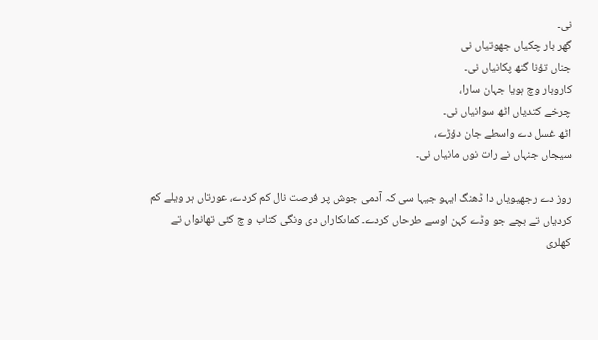نی۔
گھر بار چکیاں جھوتیاں نی
جناں تؤنا گنھ پکانیاں نی۔
کاروبار وچ ہویا جہان سارا،
چرخے کتدیاں اٹھ سوانیاں نی۔
اٹھ غسل دے واسطے جان دؤڑے،
سیجاں جنہاں نے رات نوں مانیاں نی۔

روز دے رجھیویاں دا ڈھنگ ایہو جیہا سی کہ آدمی جوش پر فرصت نال کم کردے، عورتاں ہر ویلے کم کردیاں تے بچے جو وڈے کہن اوسے طرحاں کردے۔ کماںکاراں دی ونگی کتاب و چ کئی تھانواں تے کھلری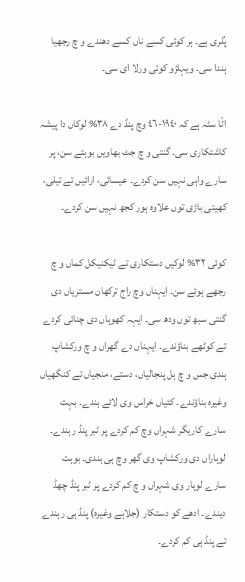پُلری ہے۔ ہر کوئی کسے ناں کسے دھندے و چ رجھیا ہندا سی۔ ویہلڑو کوئی ورلا ای سی۔

اٹّا سٹہ ہے کہ ١٩٤٠-٤٦ وچ پنڈ دے ٣٨% لوکاں دا پیشہ کاشتکاری سی۔ گنتی و چ جٹ بھاویں بوہتے سن، پر سارے واہی نہیں سن کردے۔ عیسائی، ارائیں تے تیلی، کھیتی باڑی توں علاوہ ہور کجھ نہیں سن کردے۔

کوئی ٣٢% لوکیں دستکاری تے ٹیکنیکل کماں و چ رجھے ہوئے سن۔ ایہناں وچ راج ترکھان مستریاں دی گنتی سبھ توں ودھ سی۔ ایہہ کھوہاں دی چنائی کردے تے کوٹھے بناؤندے۔ ایہناں دے گھراں و چ ورکشاپ ہندی جس و چ ہل پنجالیاں، دستے، منجیاں تے کنگھیاں وغیرہ بناؤندے۔ کئیاں خراس وی لائے ہندے۔ بہت سارے کاریگر شہراں وچ کم کردے پر ٹبر پنڈ رہندے۔ لوہاراں دی ورکشاپ وی گھر وچ ہی ہندی۔ بوہت سارے لوہار وی شہراں و چ کم کردے پر ٹبر پنڈ چھڈ دیندے۔ ادھے کو دستکار (جلاہے وغیرہ) پنڈ ہی رہندے تے پنڈ ہی کم کردے۔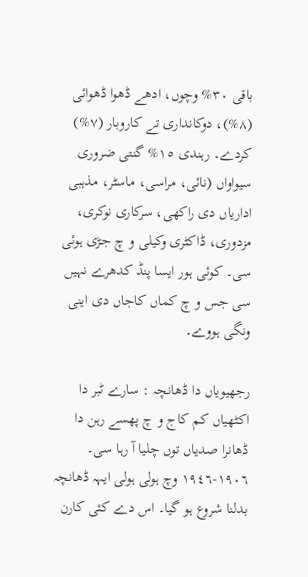باقی ٣٠% وچوں، ادھے ڈھوا ڈھوائی (٨%)، دوکانداری تے کاروبار (٧%) کردے۔ رہندی ١٥% گنتی ضروری سیواواں (نائی، مراسی، ماسٹر، مذہبی اداریاں دی راکھی، سرکاری نوکری، مزدوری، ڈاکٹری وکیلی و چ جڑی ہوئی سی۔ کوئی ہور ایسا پنڈ کدھرے نہیں سی جس و چ کماں کاجاں دی اینی ونگی ہووے۔

رجھیویاں دا ڈھانچہ : سارے ٹبر دا اکٹھیاں کم کاج و چ پھسے رہن دا ڈھانرا صدیاں توں چلیا آ رہا سی۔ ١٩٠٦-١٩٤٦ وچ ہولی ہولی ایہہ ڈھانچہ بدلنا شروع ہو گیا۔ اس دے کئی کارن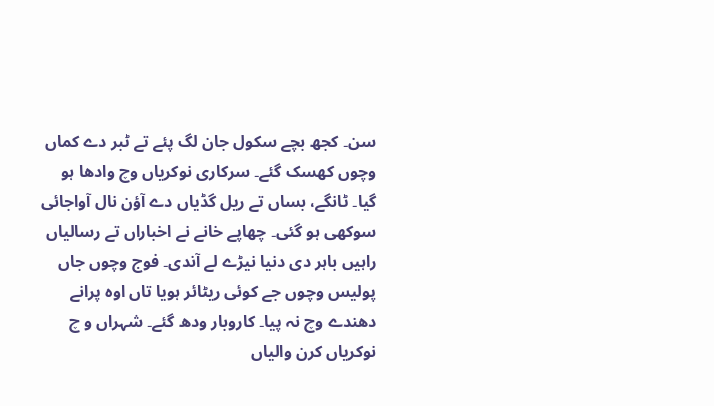سن۔ کجھ بچے سکول جان لگ پئے تے ٹبر دے کماں وچوں کھسک گئے۔ سرکاری نوکریاں وچ وادھا ہو گیا۔ ٹانگے، بساں تے ریل گڈیاں دے آؤن نال آواجائی سوکھی ہو گئی۔ چھاپے خانے نے اخباراں تے رسالیاں راہیں باہر دی دنیا نیڑے لے آندی۔ فوج وچوں جاں پولیس وچوں جے کوئی ریٹائر ہویا تاں اوہ پرانے دھندے وچ نہ پیا۔ کاروبار ودھ گئے۔ شہراں و چ نوکریاں کرن والیاں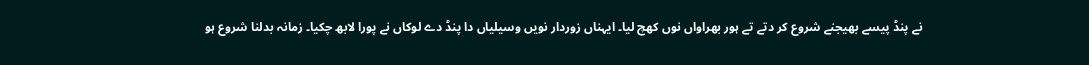نے پنڈ پیسے بھیجنے شروع کر دتے تے ہور بھراواں نوں کھچ لیا۔ ایہناں زوردار نویں وسیلیاں دا پنڈ دے لوکاں نے پورا لابھ چکیا۔ زمانہ بدلنا شروع ہو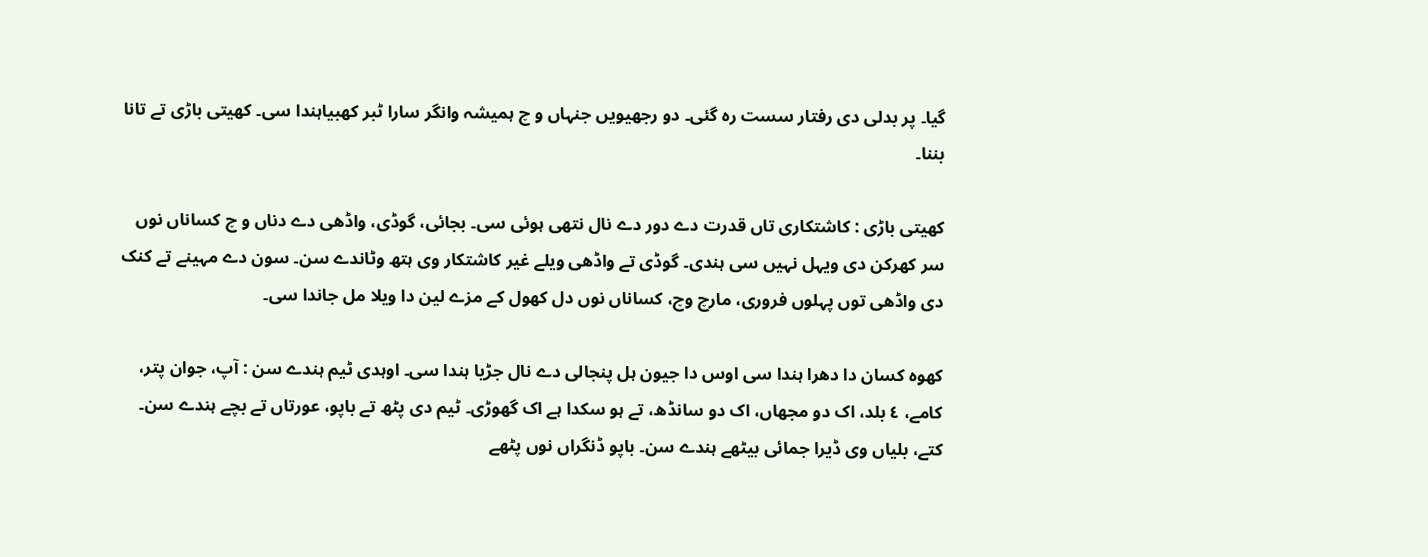گیا۔ پر بدلی دی رفتار سست رہ گئی۔ دو رجھیویں جنہاں و چ ہمیشہ وانگر سارا ٹبر کھبیاہندا سی۔ کھیتی باڑی تے تانا بننا۔

کھیتی باڑی : کاشتکاری تاں قدرت دے دور دے نال نتھی ہوئی سی۔ بجائی، گوڈی، واڈھی دے دناں و چ کساناں نوں سر کھرکن دی ویہل نہیں سی ہندی۔ گوڈی تے واڈھی ویلے غیر کاشتکار وی ہتھ وٹاندے سن۔ سون دے مہینے تے کنک دی واڈھی توں پہلوں فروری، مارچ وچ، کساناں نوں دل کھول کے مزے لین دا ویلا مل جاندا سی۔

کھوہ کسان دا دھرا ہندا سی اوس دا جیون ہل پنجالی دے نال جڑیا ہندا سی۔ اوہدی ٹیم ہندے سن : آپ، جوان پتر، کامے، ٤ بلد، اک دو مجھاں، اک دو سانڈھ، تے ہو سکدا ہے اک گھوڑی۔ ٹیم دی پٹھ تے باپو، عورتاں تے بچے ہندے سن۔ کتے، بلیاں وی ڈیرا جمائی بیٹھے ہندے سن۔ باپو ڈنگراں نوں پٹھے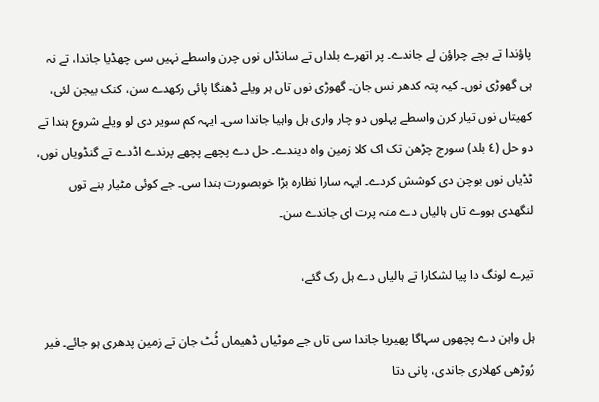پاؤندا تے بچے چراؤن لے جاندے۔ پر اتھرے بلداں تے سانڈاں نوں چرن واسطے نہیں سی چھڈیا جاندا، تے نہ ہی گھوڑی نوں۔ کیہ پتہ کدھر نس جان۔ گھوڑی نوں تاں ہر ویلے ڈھنگا پائی رکھدے سن، کنک بیجن لئی، کھیتاں نوں تیار کرن واسطے پہلوں دو چار واری ہل واہیا جاندا سی۔ ایہہ کم سویر دی لو ویلے شروع ہندا تے دو حل (٤ بلد) سورج چڑھن تک اک کلا زمین واہ دیندے۔ حل دے پچھے پچھے پرندے اڈدے تے گنڈویاں نوں، ٹڈیاں نوں بوچن دی کوشش کردے۔ ایہہ سارا نظارہ بڑا خوبصورت ہندا سی۔ جے کوئی مٹیار بنے توں لنگھدی ہووے تاں ہالیاں دے منہ پرت ای جاندے سن۔

تیرے لونگ دا پیا لشکارا تے ہالیاں دے ہل رک گئے،

ہل واہن دے پچھوں سہاگا پھیریا جاندا سی تاں جے موٹیاں ڈھیماں ٹُٹ جان تے زمین پدھری ہو جائے۔ فیر رُوڑھی کھلاری جاندی، پانی دتا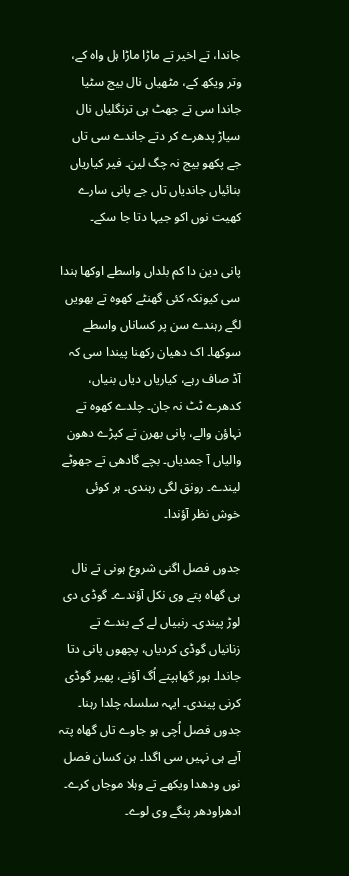جاندا، تے اخیر تے ماڑا ماڑا ہل واہ کے، وتر ویکھ کے، مٹھیاں نال بیج سٹیا جاندا سی تے جھٹ ہی ترنگلیاں نال سیاڑ پدھرے کر دتے جاندے سی تاں جے پکھو بیج نہ چگ لین۔ فیر کیاریاں بنائیاں جاندیاں تاں جے پانی سارے کھیت نوں اکو جیہا دتا جا سکے۔

پانی دین دا کم بلداں واسطے اوکھا ہندا سی کیونکہ کئی گھنٹے کھوہ تے بھویں لگے رہندے سن پر کساناں واسطے سوکھا۔ اک دھیان رکھنا پیندا سی کہ آڈ صاف رہے، کیاریاں دیاں بنیاں، کدھرے ٹٹ نہ جان۔ چلدے کھوہ تے نہاؤن والے، پانی بھرن تے کپڑے دھون والیاں آ جمدیاں۔ بچے گادھی تے جھوٹے لیندے۔ رونق لگی رہندی۔ ہر کوئی خوش نظر آؤندا۔

جدوں فصل اگنی شروع ہونی تے نال ہی گھاہ پتے وی نکل آؤندے۔ گوڈی دی لوڑ پیندی۔ رنبیاں لے کے بندے تے زنانیاں گوڈی کردیاں، پچھوں پانی دتا جاندا۔ ہور گھاہپتے اُگ آؤنے، پھیر گوڈی کرنی پیندی۔ ایہہ سلسلہ چلدا رہنا۔ جدوں فصل اُچی ہو جاوے تاں گھاہ پتہ آپے ہی نہیں سی اگدا۔ ہن کسان فصل نوں ودھدا ویکھے تے وہلا موجاں کرے۔ ادھراودھر پنگے وی لوے۔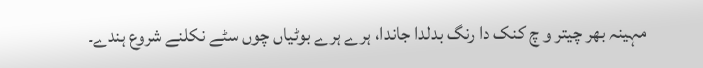مہینہ بھر چیتر و چ کنک دا رنگ بدلدا جاندا، ہرے ہرے بوٹیاں چوں سٹے نکلنے شروع ہندے۔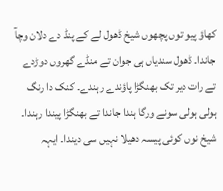کھاؤ پیو توں پچھوں شیخ ڈھول لے کے پنڈ دے دلان وچآ جاندا۔ ڈھول سندیاں ہی جوان تے منڈے گھروں دوڑدے تے رات دیر تک بھنگڑا پاؤندے رہندے۔ کنک دا رنگ ہولی ہولی سونے ورگا ہندا جاندا تے بھنگڑا پیندا رہندا۔ شیخ نوں کوئی پیسہ دھیلا نہیں سی دیندا۔ ایہہ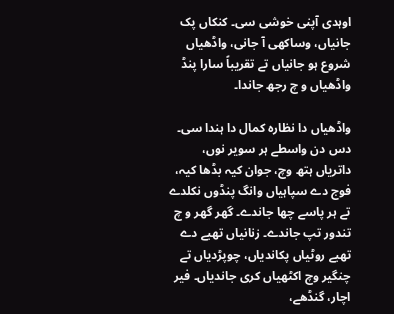اوہدی آپنی خوشی سی۔ کنکاں پک جانیاں، وساکھی آ جانی، واڈھیاں شروع ہو جانیاں تے تقریباً سارا پنڈ واڈھیاں و چ رجھ جاندا۔

واڈھیاں دا نظارہ کمال دا ہندا سی۔ دس دن واسطے ہر سویر نوں، داتریاں ہتھ وچ، جوان کیہ بڈھا کیہ، فوج دے سپاہیاں وانگ پنڈوں نکلدے تے ہر پاسے چھا جاندے۔ گھر گھر و چ تندور تپ جاندے۔ زنانیاں تھبے دے تھبے روٹیاں پکاندیاں، چوپڑدیاں تے چنگیر وچ اکٹھیاں کری جاندیاں۔ فیر اچار، گنڈھے،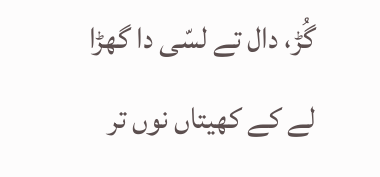گُڑ، دال تے لسّی دا گھڑا لے کے کھیتاں نوں تر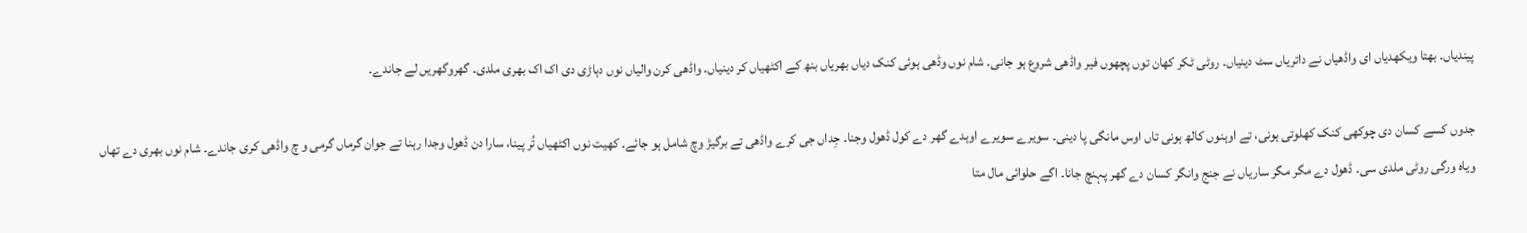پیندیاں۔ بھتا ویکھدیاں ای واڈھیاں نے داتریاں سٹ دینیاں۔ روٹی ٹکر کھان توں پچھوں فیر واڈھی شروع ہو جانی۔ شام نوں وڈھی ہوئی کنک دیاں بھریاں بنھ کے اکٹھیاں کر دینیاں۔ واڈھی کرن والیاں نوں دہاڑی دی اک اک بھری ملدی۔ گھروگھریں لے جاندے۔

جدوں کسے کسان دی چوکھی کنک کھلوتی ہونی، تے اوہنوں کالھ ہونی تاں اوس مانگی پا دینی۔ سویرے سویرے اوہدے گھر دے کول ڈھول وجنا۔ جِداں جی کرے واڈھی تے برگیڑ وچ شامل ہو جائے۔ کھیت نوں اکٹھیاں تُر پینا، سارا دن ڈھول وجدا رہنا تے جوان گرماں گرمی و چ واڈھی کری جاندے۔ شام نوں بھری دے تھاں ویاہ ورگی روٹی ملدی سی۔ ڈھول دے مگر مگر ساریاں نے جنج وانگر کسان دے گھر پہنچ جانا۔ اگے حلوائی مال متا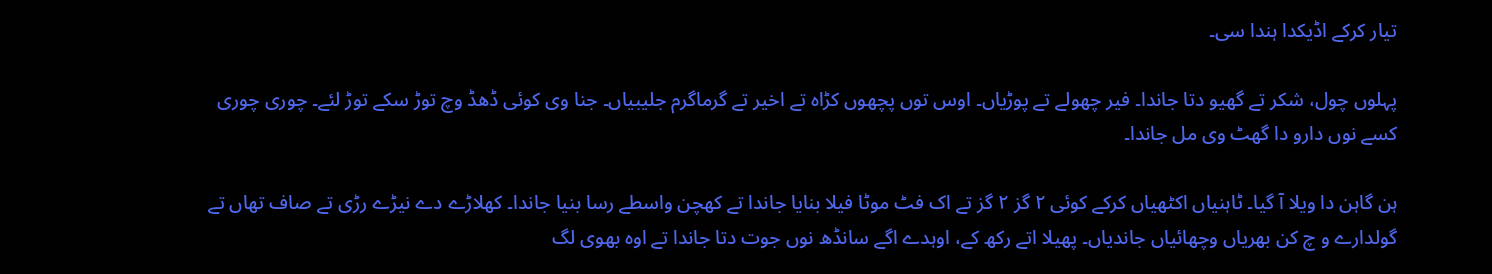تیار کرکے اڈیکدا ہندا سی۔

پہلوں چول، شکر تے گھیو دتا جاندا۔ فیر چھولے تے پوڑیاں۔ اوس توں پچھوں کڑاہ تے اخیر تے گرماگرم جلیبیاں۔ جنا وی کوئی ڈھڈ وچ توڑ سکے توڑ لئے۔ چوری چوری کسے نوں دارو دا گھٹ وی مل جاندا۔

ہن گاہن دا ویلا آ گیا۔ ٹاہنیاں اکٹھیاں کرکے کوئی ٢ گز ٢ گز تے اک فٹ موٹا فیلا بنایا جاندا تے کھچن واسطے رسا بنیا جاندا۔ کھلاڑے دے نیڑے رڑی تے صاف تھاں تے گولدارے و چ کن بھریاں وچھائیاں جاندیاں۔ پھیلا اتے رکھ کے، اوہدے اگے سانڈھ نوں جوت دتا جاندا تے اوہ بھوی لگ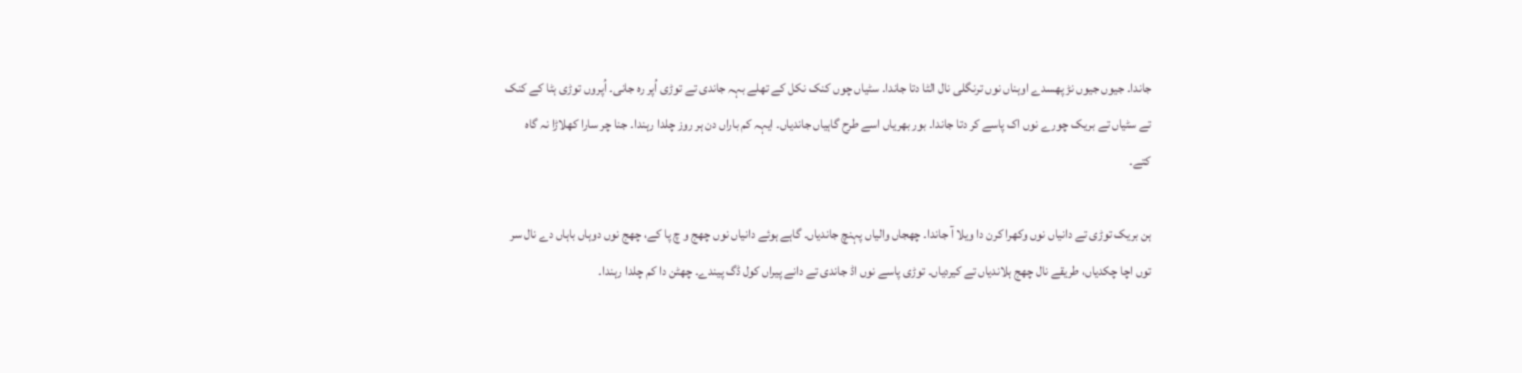جاندا۔ جیوں جیوں نڑ پھسدے اوہناں نوں ترنگلی نال الٹا دتا جاندا۔ سٹیاں چوں کنک نکل کے تھلے بہہ جاندی تے توڑی اُپر رہ جانی۔ اُپروں توڑی ہٹا کے کنک تے سٹیاں تے بریک چورے نوں اک پاسے کر دتا جاندا۔ بور بھریاں اسے طرح گاہیاں جاندیاں۔ ایہہ کم باراں دن ہر روز چلدا رہندا۔ جنا چر سارا کھلاڑا نہ گاہ کتے۔

ہن بریک توڑی تے دانیاں نوں وکھرا کرن دا ویلا آ جاندا۔ چھجاں والیاں پہنچ جاندیاں۔ گاہے ہوئے دانیاں نوں چھج و چ پا کے، چھج نوں دوہاں باہاں دے نال سر توں اچا چکدیاں، طریقے نال چھج ہلاندیاں تے کیردیاں۔ توڑی پاسے نوں اڈ جاندی تے دانے پیراں کول ڈگ پیندے۔ چھٹن دا کم چلدا رہندا۔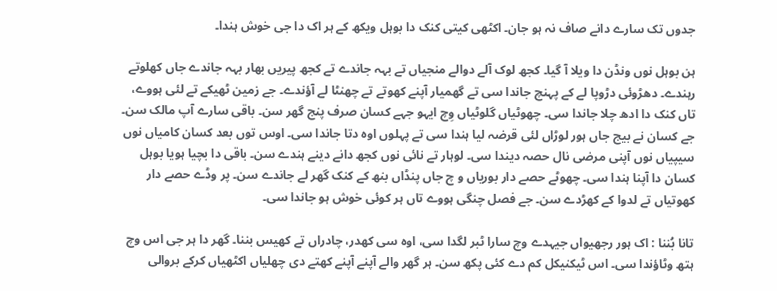جدوں تک سارے دانے صاف نہ ہو جان۔ اکٹھی کیتی کنک دا بوہل ویکھ کے ہر اک دا جی خوش ہندا۔

ہن بوہل نوں ونڈن دا ویلا آ گیا۔ کجھ لوک آلے دوالے منجیاں تے بہہ جاندے تے کجھ پیریں بھار بہہ جاندے جاں کھلوتے رہندے۔ دھڑوئی دڑوپا لے کے پہنچ جاندا سی تے گھمیار آپنے کھوتے تے چھنٹا لے آؤندے۔ جے زمین ٹھیکے تے لئی ہووے، تاں کنک دا ادھ چلا جاندا سی۔ چھوٹیاں گلوٹیاں وِچ ایہو جہے کسان صرف پنج گھر سن۔ باقی سارے آپ مالک سن۔ جے کسان نے بیج جاں ہور لوڑاں لئی قرضہ لیا ہندا سی تے پہلوں اوہ دتا جاندا سی۔ اوس توں بعد کسان کامیاں نوں سیپیاں نوں آپنی مرضی نال حصہ دیندا سی۔ لوہار تے نائی نوں کجھ دانے دینے ہندے سن۔ باقی دا بچیا ہویا بوہل کسان دا آپنا ہندا سی۔ چھوٹے حصے دار بوریاں و چ جاں پنڈاں بنھ کے کنک گھر لے جاندے سن۔ پر وڈے حصے دار کھوتیاں تے لدوا کے کھڑدے سن۔ جے فصل چنگی ہووے تاں ہر کوئی خوش ہو جاندا سی۔

تانا بُننا : اک ہور رجھیواں جیہدے وچ سارا ٹبر لگدا سی، اوہ سی کھدر، چادراں تے کھیس بننا۔ گھر دا ہر جی اس وچ ہتھ وٹاؤندا سی۔ اس ٹیکنیکل کم دے کئی پکھ سن۔ ہر گھر والے آپنے آپنے کھتے دی چھلیاں اکٹھیاں کرکے بروالی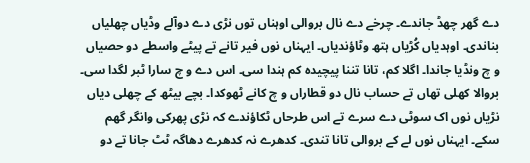دے گھر چھڈ جاندے۔ چرخے دے نال بروالی اوہناں توں نڑی دے دوآلے وڈیاں چھلیاں بناندی۔ اوہدیاں کُڑیاں ہتھ وٹاؤندیاں۔ ایہناں نوں فیر تانے تے پیٹے واسطے دو حصیاں و چ ونڈیا جاندا۔ اگلا کم، تانا تننا پیچیدہ کم ہندا سی۔ اس دے و چ سارا ٹبر لگدا سی۔ بروالا کھلی تھاں تے حساب نال دو قطاراں و چ کانے ٹھوکدا۔ بچے بیٹھ کے چھلی دیاں نڑیاں نوں اک سوٹی دے سرے تے اس طرحاں ٹکاؤندے کہ نڑی پھرکی وانگر گھم سکے۔ ایہناں نوں لے کے بروالی تانا تندی۔ کدھرے نہ کدھرے دھاگہ ٹٹ جانا تے دو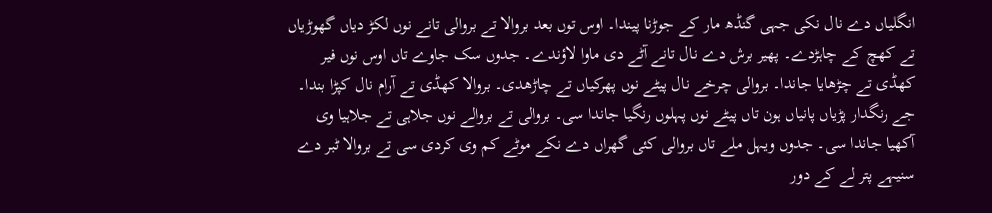انگلیاں دے نال نکی جہی گنڈھ مار کے جوڑنا پیندا۔ اوس توں بعد بروالا تے بروالی تانے نوں لکڑ دیاں گھوڑیاں تے کھچ کے چاہڑدے۔ پھیر برش دے نال تانے آٹے دی ماوا لاؤندے۔ جدوں سک جاوے تاں اوس نوں فیر کھڈی تے چڑھایا جاندا۔ بروالی چرخے نال پیٹے نوں پھرکیاں تے چاڑھدی۔ بروالا کھڈی تے آرام نال کپڑا بندا۔ جے رنگدار پڑیاں پانیاں ہون تاں پیٹے نوں پہلوں رنگیا جاندا سی۔ بروالی تے بروالے نوں جلاہی تے جلاہیا وی آکھیا جاندا سی۔ جدوں ویہل ملے تاں بروالی کئی گھراں دے نکے موٹے کم وی کردی سی تے بروالا ٹبر دے سنیہے پتر لے کے دور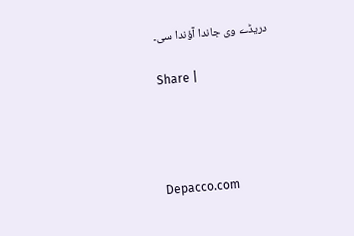دریڈے وی جاندا آؤندا سی۔

Share |




Depacco.com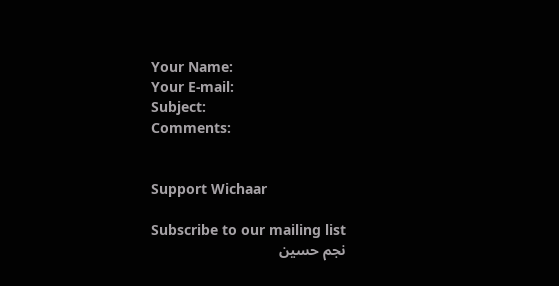Your Name:
Your E-mail:
Subject:
Comments:


Support Wichaar

Subscribe to our mailing list
نجم حسین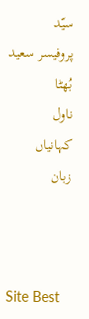سیّد
پروفیسر سعید بُھٹا
ناول
کہانیاں
زبان



Site Best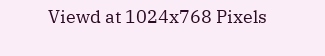Viewd at 1024x768 Pixels